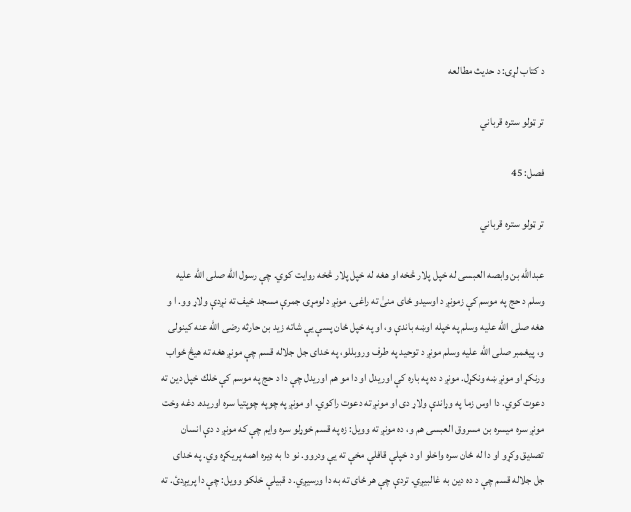د کتاب لړۍ: د حديث مطالعه

تر ټولو ستره قرباني

فصل: 45

تر ټولو ستره قرباني

عبدالله بن وابصه العبسى له خپل پلار څخه او هغه له خپل پلار څخه روايت کوي. چې رسول الله صلى الله عليه وسلم د حج په موسم کې زمونږ د اوسيدو ځاى منىٰ ته راغى. مونږ د لومړۍ جمرې مسجد خيف ته نږدې ولاړ وو. ا و هغه صلى الله عليه وسلم په خپله اوښه باندې و، او په خپل ځان پسې يې شاته زيد بن حارثه رضى الله عنه کينولى و، پيغمبر صلى الله عليه وسلم مونږ د توحيد په طرف وروبللو، په خداى جل جلاله قسم چې مونږ هغه ته هيڅ ځواب ورنکړ او مونږ ښه ونکړل. مونږ د ده په باره کې اوريدل او دا مو هم اوريدل چې دا د حج په موسم کې خلك خپل دين ته دعوت کوي. دا اوس زما په وړاندې ولاړ دى او مونږ ته دعوت راکوي. او مونږ په چوپه چوپتيا سره اوريده. دغه وخت مونږ سره ميسره بن مسروق العبسى هم و، ده مونږ ته وويل: زه په قسم خوړلو سره وايم چې که مونږ د دې انسان تصديق وکړو او دا له ځان سره واخلو او د خپلې قافلې مخې ته يې ودروو. نو دا به ډيره اهمه پريکړه وي. په خداى جل جلاله قسم چې د ده دين به غالبيږي. تردې چې هر ځاى ته به دا ورسيږي. د قبيلې خلکو وويل: چې دا پريږدئ. ته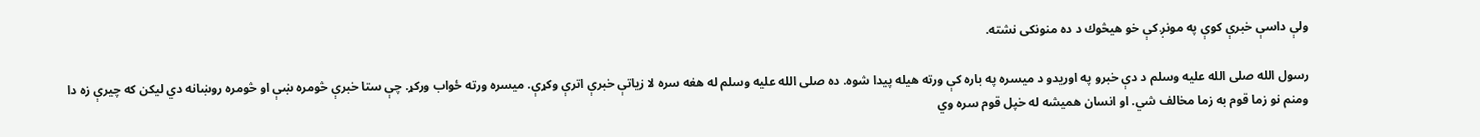ولې داسې خبرې کوې په مونږ کې خو هيڅوك د ده منونکى نشته.

رسول الله صلى الله عليه وسلم د دې خبرو په اوريدو د ميسره په باره کې ورته هيله پيدا شوه. ده صلى الله عليه وسلم له هغه سره لا زياتې خبرې اترې وکړې. ميسره ورته ځواب ورکړ. چې ستا خبرې څومره ښې او څومره روښانه دي ليکن که چيرې زه دا ومنم نو زما قوم به زما مخالف شي. او انسان هميشه له خپل قوم سره وي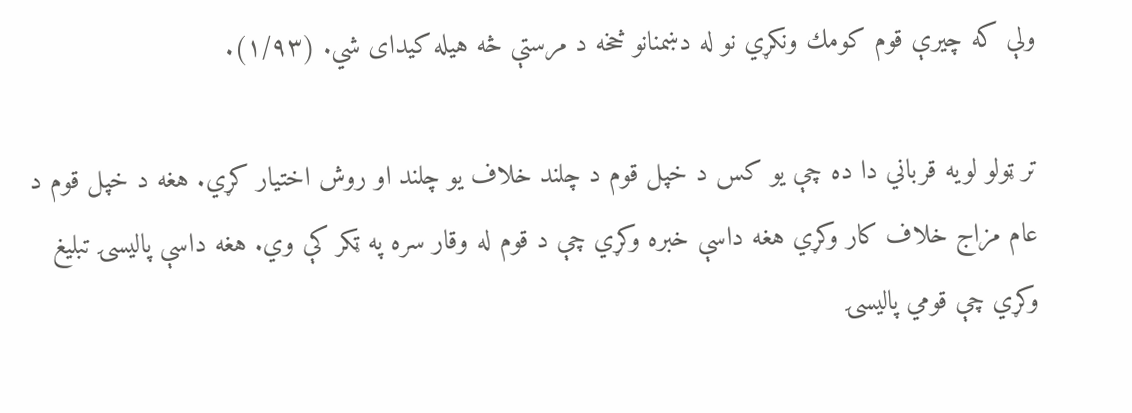ولې که چيرې قوم کومك ونکړي نو له دښمنانو څخه د مرستې څه هيله کيداى شي. (١/٩٣).

تر ټولو لويه قرباني دا ده چې يو کس د خپل قوم د چلند خلاف يو چلند او روش اختيار کړي. هغه د خپل قوم د عام مزاج خلاف کار وکړي هغه داسې خبره وکړي چې د قوم له وقار سره په ټکر کې وي. هغه داسې پاليسۍ تبليغ وکړي چې قومي پاليسۍ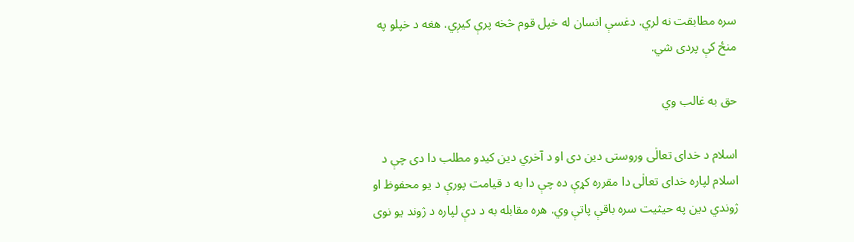سره مطابقت نه لري. دغسې انسان له خپل قوم څخه پرې کيږي. هغه د خپلو په منځ کې پردى شي.

حق به غالب وي

اسلام د خداى تعالٰى وروستى دين دى او د آخري دين کيدو مطلب دا دى چې د اسلام لپاره خداى تعالٰى دا مقرره کړې ده چې دا به د قيامت پورې د يو محفوظ او ژوندي دين په حيثيت سره باقې پاتې وي. هره مقابله به د دې لپاره د ژوند يو نوى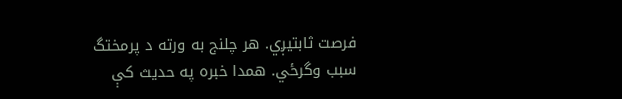فرصت ثابتيږي. هر چلنج به ورته د پرمختگ سبب وگرځي. همدا خبره په حديث کې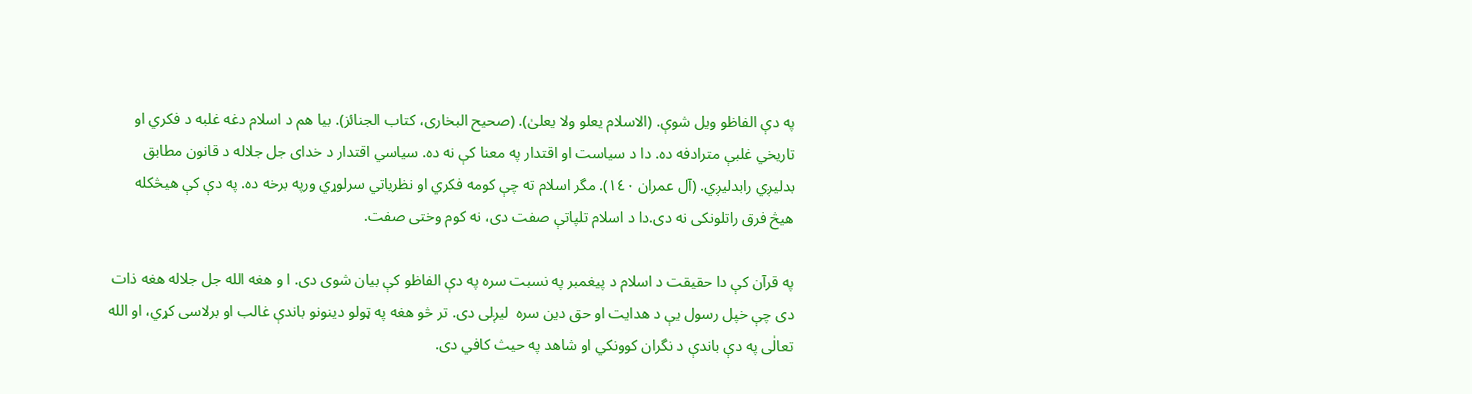په دې الفاظو ويل شوې. (الاسلام يعلو ولا يعلىٰ). (صحيح البخارى، کتاب الجنائز). بيا هم د اسلام دغه غلبه د فکري او تاريخي غلبې مترادفه ده. دا د سياست او اقتدار په معنا کې نه ده. سياسي اقتدار د خداى جل جلاله د قانون مطابق بدليږي رابدليږي. (آل عمران ١٤٠). مگر اسلام ته چې کومه فکري او نظرياتي سرلوړي ورپه برخه ده. په دې کې هيڅکله  هيڅ فرق راتلونکى نه دى.دا د اسلام تلپاتې صفت دى، نه کوم وختى صفت.

په قرآن کې دا حقيقت د اسلام د پيغمبر په نسبت سره په دې الفاظو کې بيان شوى دى. ا و هغه الله جل جلاله هغه ذات دى چې خپل رسول يې د هدايت او حق دين سره  ليږلى دى. تر څو هغه په ټولو دينونو باندې غالب او برلاسى کړي، او الله تعالٰى په دې باندې د نگران کوونکي او شاهد په حيث کافي دى.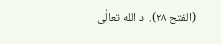(الفتح ٢٨).  د الله تعالٰى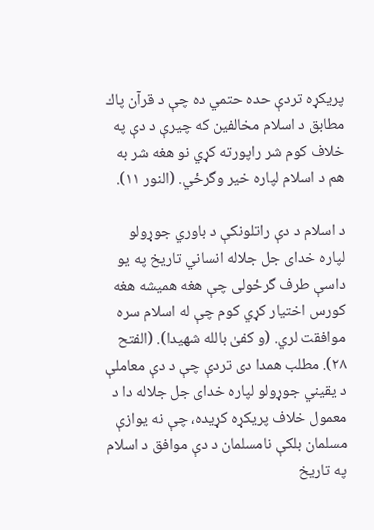پريکړه تردې حده حتمي ده چې د قرآن پاك مطابق د اسلام مخالفين که چيرې د دې په خلاف کوم شر راپورته کړي نو هغه شر به هم د اسلام لپاره خير وگرځي. (النور ١١).

د اسلام د دې راتلونکې د باوري جوړولو لپاره خداى جل جلاله انساني تاريخ په يو داسې طرف گرځولى چې هغه هميشه هغه کورس اختيار کړي کوم چې له اسلام سره موافقت لري. (و کفىٰ بالله شهيدا). (الفتح ٢٨). مطلب همدا دى تردې چې د دې معاملې د يقيني جوړولو لپاره خداى جل جلاله دا د معمول خلاف پريکړه کړيده، چې نه يوازې مسلمان بلکې نامسلمان د دې موافق د اسلام په تاريخ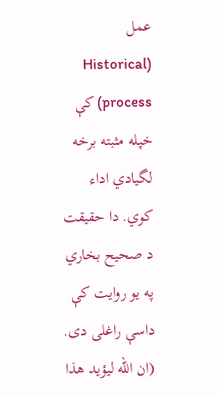عمل (Historical process) کې خپله مثبته برخه لگيادي اداء‌ کوي. دا حقيقت د صحيح بخاري په يو روايت کې داسې راغلى دى. (ان الله ليؤيد هذا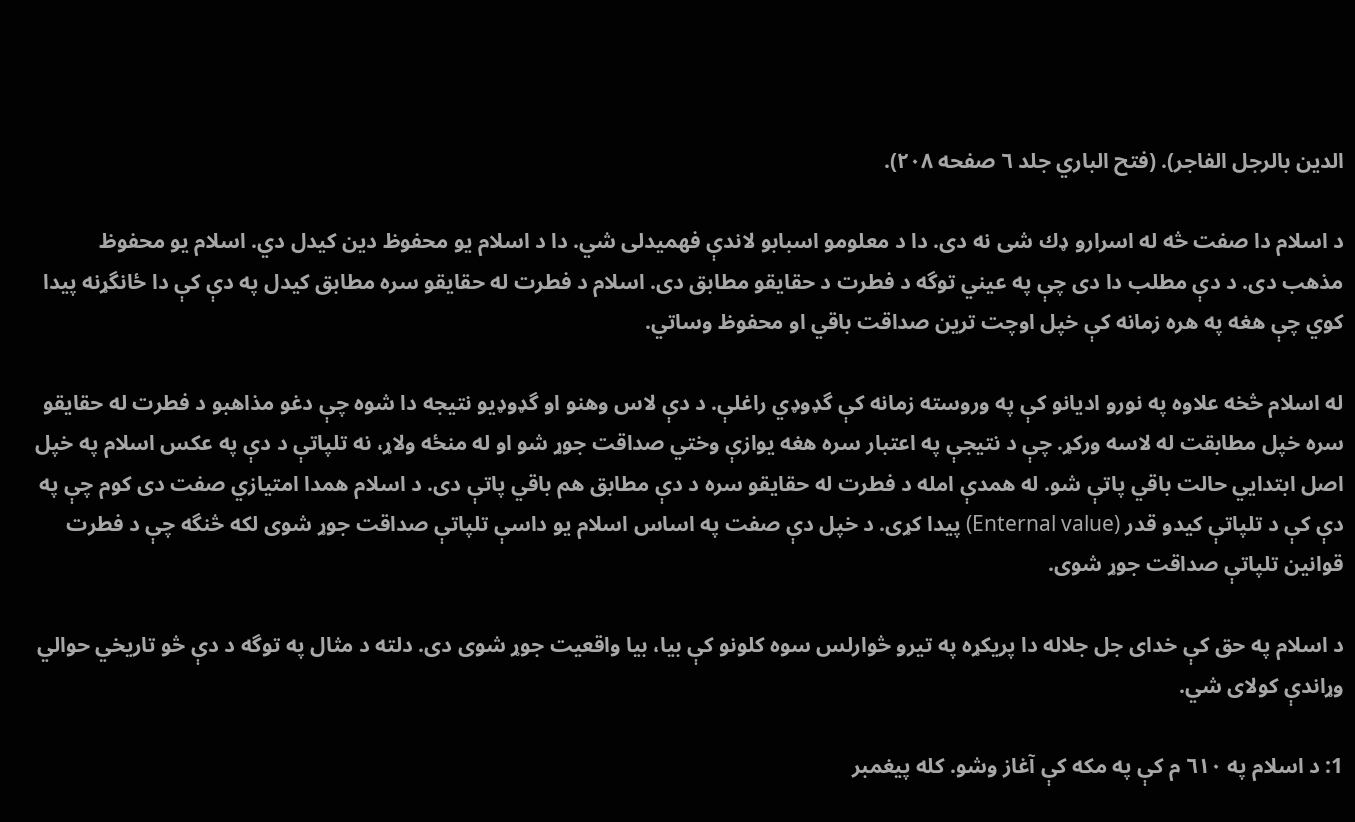الدين بالرجل الفاجر). (فتح الباري جلد ٦ صفحه ٢٠٨).

د اسلام دا صفت څه له اسرارو ډك شى نه دى. دا د معلومو اسبابو لاندې فهميدلى شي. دا د اسلام يو محفوظ دين کيدل دي. اسلام يو محفوظ مذهب دى. د دې مطلب دا دى چې په عيني توگه د فطرت د حقايقو مطابق دى. اسلام د فطرت له حقايقو سره مطابق کيدل په دې کې دا ځانگړنه پيدا کوي چې هغه په هره زمانه کې خپل اوچت ترين صداقت باقي او محفوظ وساتي.

له اسلام څخه علاوه په نورو اديانو کې په وروسته زمانه کې گډوډي راغلې. د دې لاس وهنو او گډوډيو نتيجه دا شوه چې دغو مذاهبو د فطرت له حقايقو سره خپل مطابقت له لاسه ورکړ. چې د نتيجې په اعتبار سره هغه يوازې وختي صداقت جوړ شو او له منځه ولاړ، نه تلپاتې د دې په عکس اسلام په خپل اصل ابتدايي حالت باقي پاتې شو. له همدې امله د فطرت له حقايقو سره د دې مطابق هم باقي پاتې دى. د اسلام همدا امتيازي صفت دى کوم چې په دې کې د تلپاتې کيدو قدر (Enternal value) پيدا کړى. د خپل دې صفت په اساس اسلام يو داسې تلپاتې صداقت جوړ شوى لکه څنگه چې د فطرت قوانين تلپاتې صداقت جوړ شوى.

د اسلام په حق کې خداى جل جلاله دا پريکړه په تيرو څوارلس سوه کلونو کې بيا، بيا واقعيت جوړ شوى دى. دلته د مثال په توگه د دې څو تاريخي حوالي وړاندې کولاى شي.

1: د اسلام په ٦١٠ م کې په مکه کې آغاز وشو. کله پيغمبر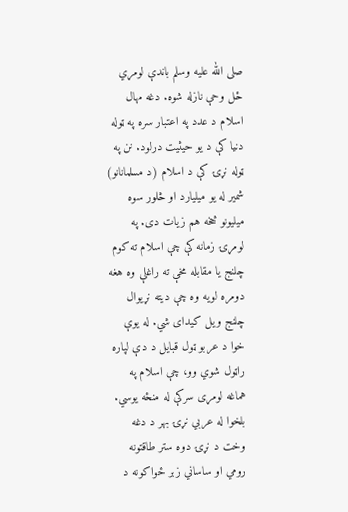صلى الله عليه وسلم باندې لومړي ځل وحې نازله شوه. دغه مهال اسلام د عدد په اعتبار سره په ټوله دنيا کې د يو حيثيت درلود. نن په ټوله نړۍ کې د اسلام (د مسلمانانو) شمير له يو ميليارد او څلور سوه ميليونو څخه هم زيات دى. په لومړۍ زمانه کې چې اسلام ته کوم چلنج يا مقابله مخې ته راغلې وه هغه دومره لويه وه چې ديته نړيوال چلنج ويل کيداى شي. له يوې خوا د عربو ټول قبايل د دې لپاره راټول شوي وو، چې اسلام په هماغه لومړى سرکې له منځه يوسي. بلخوا له عربي نړۍ بهر د دغه وخت د نړۍ دوه ستر طاقتونه رومي او ساساني زبر ځواکونه د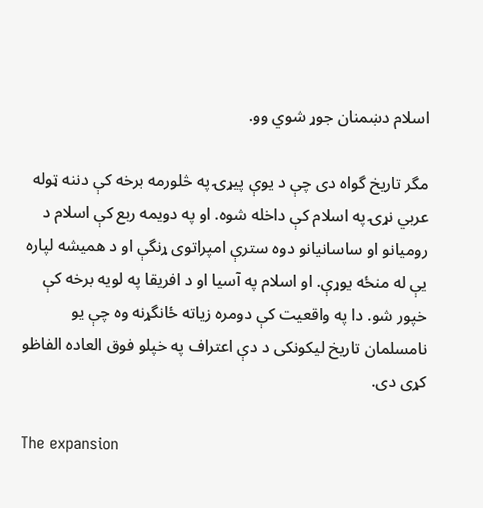اسلام دښمنان جوړ شوي وو.

مگر تاريخ گواه دى چې د يوې پيړۍ په څلورمه برخه کې دننه ټوله عربي نړۍ په اسلام کې داخله شوه. او په دويمه ربع کې اسلام د روميانو او ساسانيانو دوه سترې امپراتوى ړنگې او د هميشه لپاره يې له منځه يوړې. او اسلام په آسيا او د افريقا په لويه برخه کې خپور شو. دا په واقعيت کې دومره زياته ځانگړنه وه چې يو نامسلمان تاريخ ليکونکى د دې اعتراف په خپلو فوق العاده الفاظو کړى دى.

The expansion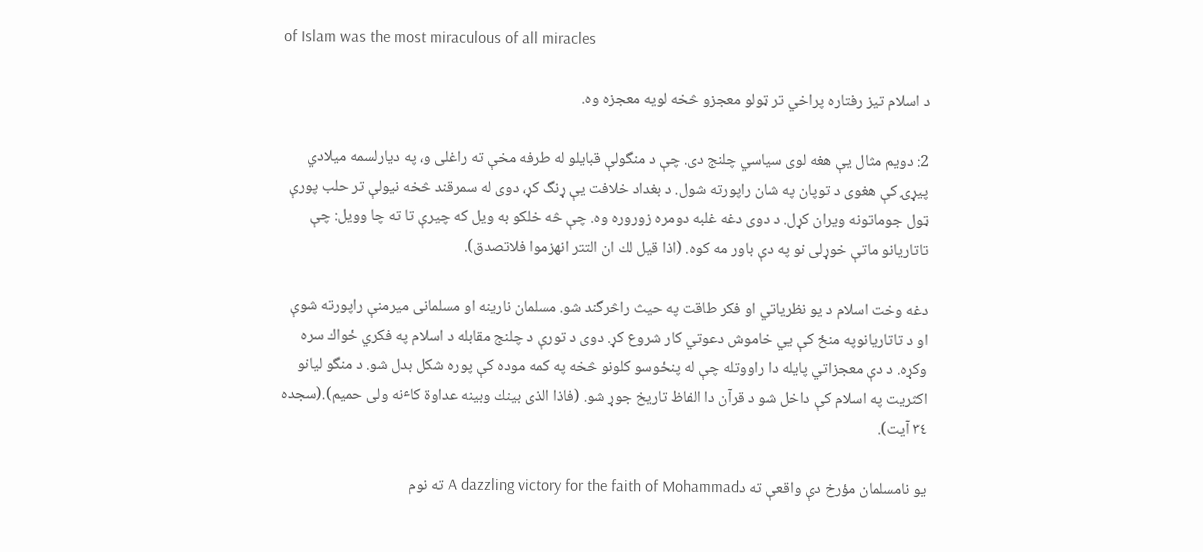of Islam was the most miraculous of all miracles

د اسلام تيز رفتاره پراخي تر ټولو معجزو څخه لويه معجزه وه.

2: دويم مثال يې هغه لوى سياسي چلنج دى. چې د منگولې قبايلو له طرفه مخې ته راغلى و، په ديارلسمه ميلادي پيړۍ کې هغوى د توپان په شان راپورته شول. د بغداد خلافت يې ړنگ کړ، دوى له سمرقند څخه نيولې تر حلب پورې ټول جوماتونه ويران کړل. د دوى دغه غلبه دومره زوروره وه. چې څه خلکو به ويل که چيرې تا ته چا وويل: چې تاتاريانو ماتې خوړلى نو په دې باور مه کوه. (اذا قيل لك ان التتر انهزموا فلاتصدق).

دغه وخت اسلام د يو نظرياتي او فکر طاقت په حيث راڅرگند شو. مسلمان نارينه او مسلمانى ميرمنې راپورته شوې او د تاتاريانوپه منځ کې يي خاموش دعوتي کار شروع کړ. دوى د تورې د چلنج مقابله د اسلام په فکري ځواك سره وکړه. د دې معجزاتي پايله دا راووتله چې له پنځوسو کلونو څخه په کمه موده کې پوره شکل بدل شو. د منگو ليانو اکثريت په اسلام کې داخل شو د قرآن دا الفاظ تاريخ جوړ شو. (فاذا الذى بينك وبينه عداوة کاٴنه ولى حميم).(سجده ٣٤ آيت).

يو نامسلمان مؤرخ دې واقعې ته دA dazzling victory for the faith of Mohammad ته نوم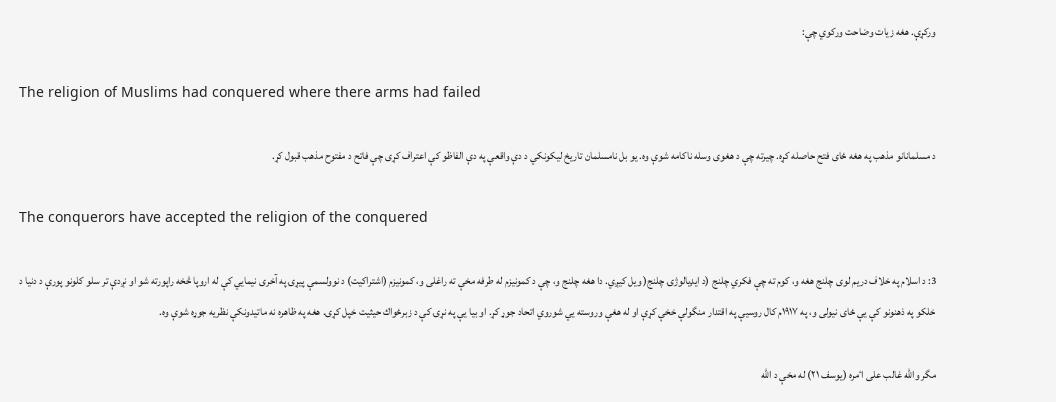ورکړې. هغه زيات وضاحت ورکوي چې:

The religion of Muslims had conquered where there arms had failed

د مسلمانانو مذهب په هغه ځاى فتح حاصله کړه. چيرته چې د هغوى وسله ناکامه شوې وه. يو بل نامسلمان تاريخ ليکونکي د دې واقعې په دې الفاظو کې اعتراف کړى چې فاتح د مفتوح مذهب قبول کړ.

The conquerors have accepted the religion of the conquered

3: د اسلام په خلاف دريم لوى چلنج هغه و، کوم ته چې فکري چلنج (د ايډيالوژۍ چلنج( ويل کيږي. دا هغه چلنج و، چې د کمونيزم له طرفه مخې ته راغلى و، کمونيزم (اشتراکيت) د نوولسمې پيړۍ په آخرى نيمايي کې له اروپا څخه راپورته شو او نږدې تر سلو کلونو پورې د دنيا د خلکو په ذهنونو کې يې ځاى نيولى و، په ١٩١٧م کال روسيې په اقتدار منگولې خخې کړې او له هغې وروسته يي شوروي اتحاد جوړ کړ. او بيا يې په نړۍ کې د زبرځواك حيثيت خپل کړى. هغه په ظاهره نه ماتيدونکې نظريه جوړه شوې وه.

مگر والله غالب على اٴمره (يوسف ٢١) له مخې د الله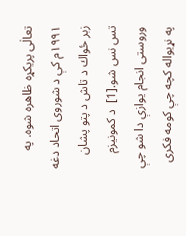تعالٰى پريکړه ظاهره شوه. په ١٩٩١م کې د شوروى اتحاد دغه زبر ځواك د تاش د پتو پشان تس نس شو.[1]  د کمونيزم وروستى انجام يوازې دا شو چې په نړيواله کچه چې کومه فکرى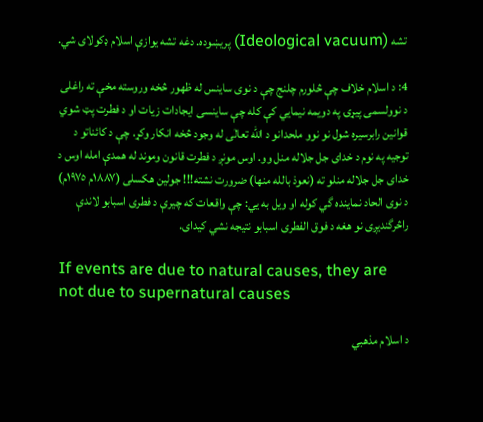تشه (Ideological vacuum) پريښوده. دغه تشه يوازې اسلام ډکولاى شي.

4: د اسلام خلاف چې څلورم چلنج چې د نوى ساينس له ظهور څخه وروسته مخې ته راغلى د نوولسمى پيړۍ په دويمه نيمايي کې کله چې ساينسى ايجادات زيات او د فطرت پټ شوي قوانين رابرسيره شول نو نوو ملحدانو د الله تعالٰى له وجود څخه انکار وکړ. چې د کائناتو د توجيه په نوم د خداى جل جلاله منل وو. اوس مونږ د فطرت قانون وموند له همدې امله اوس د خداى جل جلاله منلو ته (نعوذ بالله منها) ضرورت نشته!!! جولين هکسلى (١٨٨٧م ١٩٧٥م) د نوى الحاد نماينده گي کوله او ويل به يي: چې واقعات که چيرې د فطرى اسبابو لاندې راڅرگنديږى نو هغه د فوق الفطرى اسبابو نتيجه نشي کيداى.

If events are due to natural causes, they are not due to supernatural causes

د اسلام مذهبي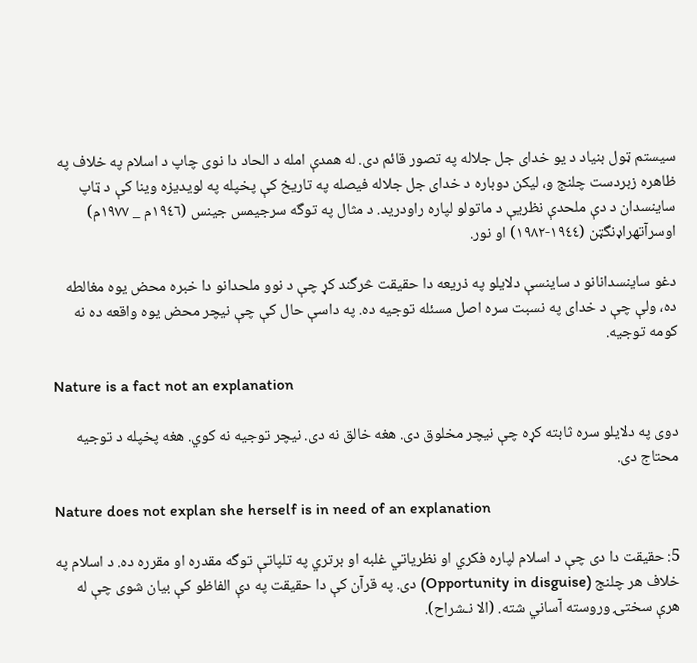سيستم ټول بنياد د يو خداى جل جلاله په تصور قائم دى. له همدې امله د الحاد دا نوى چاپ د اسلام په خلاف په ظاهره زبردست چلنج و، ليکن دوباره د خداى جل جلاله فيصله په تاريخ کې پخپله په لويديزه وينا کې د ټاپ ساينسدان د دې ملحدې نظريې د ماتولو لپاره راودريد. د مثال په توگه سرجيمس جينس (١٩٤٦م _ ١٩٧٧م) اوسرآتهراډنگټن (١٩٤٤-١٩٨٢) او نور.

دغو ساينسدانانو د ساينسې دلايلو په ذريعه دا حقيقت څرگند کړ چې د نوو ملحدانو دا خبره محض يوه مغالطه ده، ولې چې د خداى په نسبت سره اصل مسئله توجيه ده. په داسې حال کې چې نيچر محض يوه واقعه ده نه کومه توجيه.

Nature is a fact not an explanation

دوى په دلايلو سره ثابته کړه چې نيچر مخلوق دى. هغه خالق نه دى. نيچر توجيه نه کوي. هغه پخپله د توجيه محتاج دى.

Nature does not explan she herself is in need of an explanation

5: حقيقت دا دى چې د اسلام لپاره فکري او نظرياتي غلبه او برتري په تلپاتې توگه مقدره او مقرره ده. د اسلام په خلاف هر چلنج (Opportunity in disguise) دى. په قرآن کې دا حقيقت په دې الفاظو کې بيان شوى چې له هرې سختۍ وروسته آساني شته. (الا نـشراح).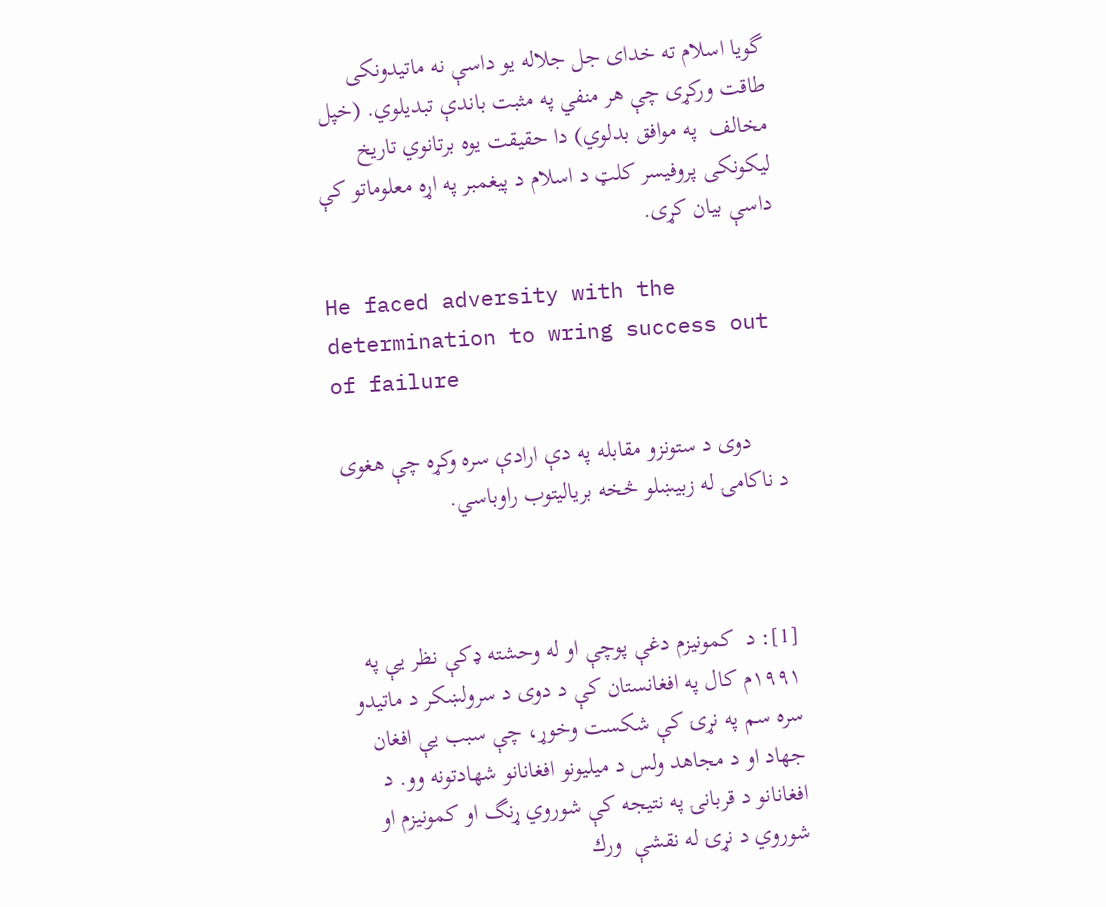گويا اسلام ته خداى جل جلاله يو داسې نه ماتيدونکى طاقت ورکړى چې هر منفي په مثبت باندې تبديلوي. (خپل مخالف  په موافق بدلوي) دا حقيقت يوه برتانوي تاريخ ليکونکى پروفيسر کلټ د اسلام د پيغمبر په اړه معلوماتو کې داسې بيان کړى.

He faced adversity with the determination to wring success out of failure

      دوى د ستونزو مقابله په دې ارادې سره وکړه چې هغوى د ناکامۍ له زبيښلو څخه برياليتوب راوباسي.



[1]: د  کمونيزم دغې پوچې او له وحشته ډکې نظر يې په ١٩٩١م کال په افغانستان کې د دوى د سرولښکر د ماتيدو سره سم په نړۍ کې شکست وخوړ، چې سبب يې افغان جهاد او د مجاهد ولس د ميليونو افغانانو شهادتونه وو. د افغانانو د قربانۍ په نتيجه کې شوروي ړنگ او کمونيزم او شوروي د نړۍ له نقشې  ورك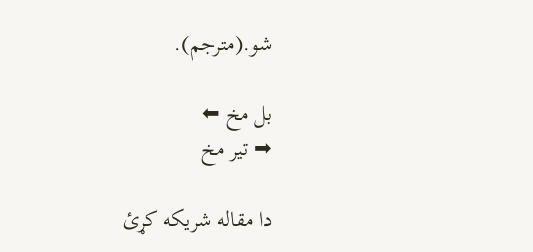شو.(مترجم).

بل مخ ⬅
➡ تیر مخ

دا مقاله شریکه کړئ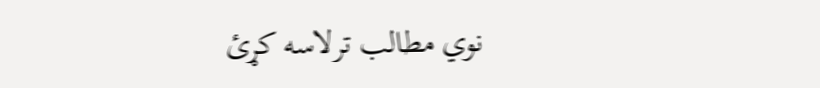نوي مطالب ترلاسه کړئ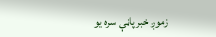زموږ خبرپاڼې سره یو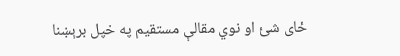ځای شئ او نوي مقالې مستقیم په خپل برېښنا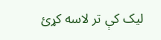لیک کې تر لاسه کړئ